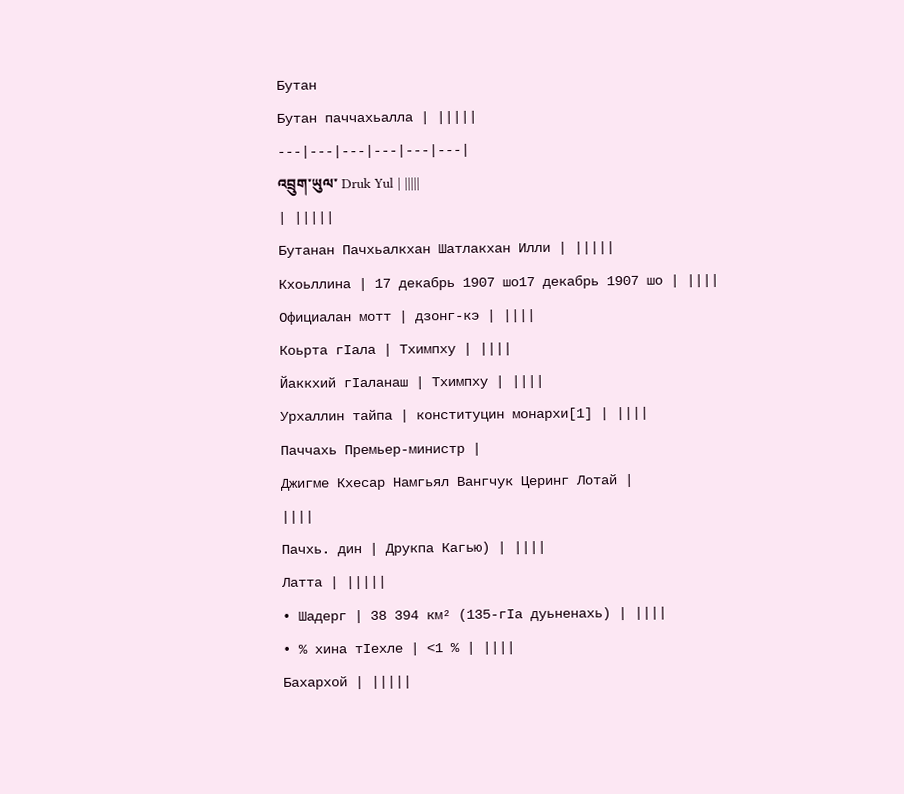Бутан
Бутан паччахьалла | |||||
---|---|---|---|---|---|
འབྲུག་ཡུལ་ Druk Yul | |||||
| |||||
Бутанан Пачхьалкхан Шатлакхан Илли | |||||
Кхоьллина | 17 декабрь 1907 шо17 декабрь 1907 шо | ||||
Официалан мотт | дзонг-кэ | ||||
Коьрта гӀала | Тхимпху | ||||
Йаккхий гӀаланаш | Тхимпху | ||||
Урхаллин тайпа | конституцин монархи[1] | ||||
Паччахь Премьер-министр |
Джигме Кхесар Намгьял Вангчук Церинг Лотай |
||||
Пачхь. дин | Друкпа Кагью) | ||||
Латта | |||||
• Шадерг | 38 394 км² (135-гӀа дуьненахь) | ||||
• % хина тӀехле | <1 % | ||||
Бахархой | |||||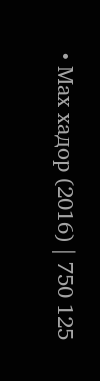• Мах хадор (2016) | 750 125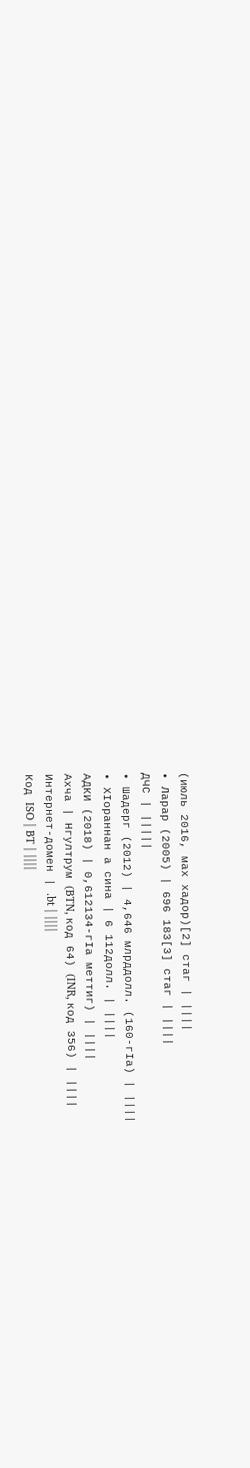(июль 2016, мах хадор)[2] стаг | ||||
• Ларар (2005) | 696 183[3] стаг | ||||
ДЧС | |||||
• Шадерг (2012) | 4,646 млрддолл. (160-гӀа) | ||||
• ХӀораннан а сина | 6 112долл. | ||||
АДКИ (2018) | 0,612134-гӀа меттиг) | ||||
Ахча | Нгултрум (BTN, код 64) (INR, код 356) | ||||
Интернет-домен | .bt | ||||
Код ISO | BT | ||||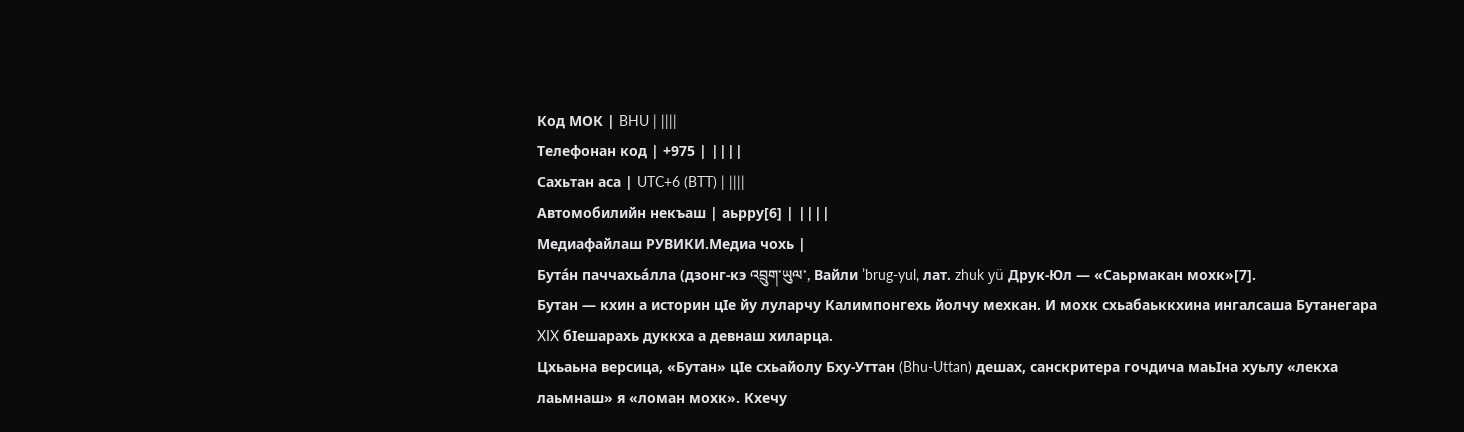Код МОК | BHU | ||||
Телефонан код | +975 | ||||
Сахьтан аса | UTC+6 (BTT) | ||||
Автомобилийн некъаш | аьрру[6] | ||||
Медиафайлаш РУВИКИ.Медиа чохь |
Бута́н паччахьа́лла (дзонг-кэ འབྲུག་ཡུལ་, Вайли ʼbrug-yul, лат. zhuk yü Друк-Юл — «Саьрмакан мохк»[7].
Бутан — кхин а историн цӀе йу луларчу Калимпонгехь йолчу мехкан. И мохк схьабаьккхина ингалсаша Бутанегара XIX бӀешарахь дуккха а девнаш хиларца.
Цхьаьна версица, «Бутан» цӀе схьайолу Бху-Уттан (Bhu-Uttan) дешах, санскритера гочдича маьӀна хуьлу «лекха лаьмнаш» я «ломан мохк». Кхечу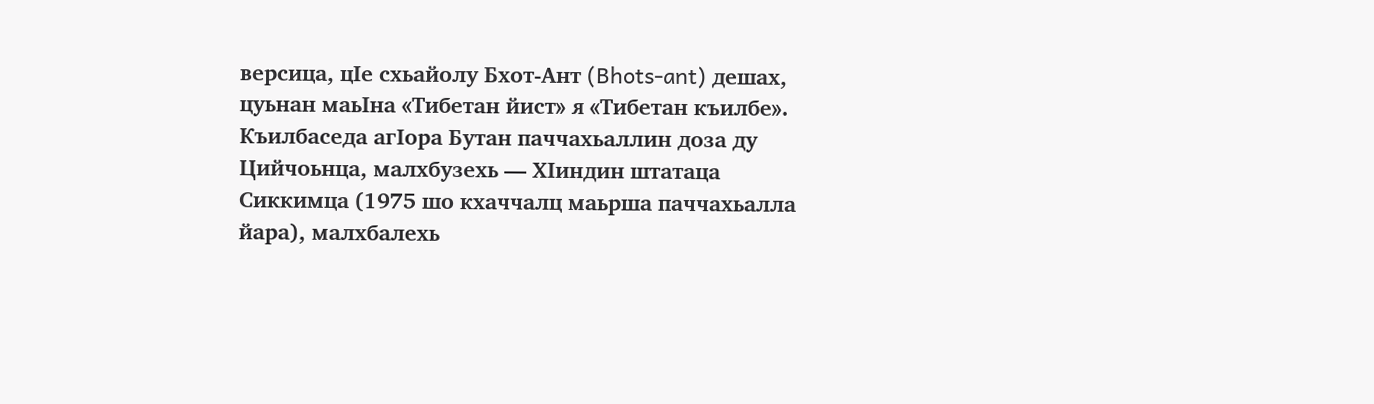версица, цӀе схьайолу Бхот-Ант (Bhots-ant) дешах, цуьнан маьӀна «Тибетан йист» я «Тибетан къилбе». Къилбаседа агӀора Бутан паччахьаллин доза ду Цийчоьнца, малхбузехь — ХӀиндин штатаца Сиккимца (1975 шо кхаччалц маьрша паччахьалла йара), малхбалехь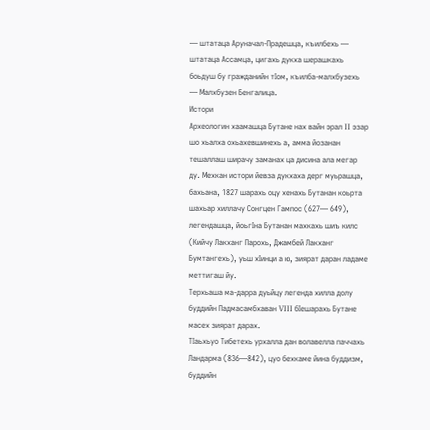— штатаца Аруначал-Прадешца, къилбехь — штатаца Ассамца, цигахь дукха шерашкахь боьдуш бу гражданийн тӀом, къилба-малхбузехь — Малхбузен Бенгалица.
Истори
Археологин хаамашца Бутане нах вайн эрал II эзар шо хьалха охьахевшинехь а, амма йозанан тешаллаш ширачу заманах ца дисина ала мегар ду. Мехкан истори йевза дукхаха дерг муьрашца, бахьана, 1827 шарахь оцу хенахь Бутанан коьрта шахьар хиллачу Сонгцен Гампос (627— 649), легендашца, йоьгӀна Бутанан махкахь шиъ килс (Кийчу Лакханг Парохь, Джамбей Лакханг Бумтангехь), уьш хӀинци а ю, зиярат даран ладаме меттигаш йу.
Терхьаша ма-дарра дуьйцу легенда хилла долу буддийн Падмасамбхаван VIII бӀешарахь Бутане масех зиярат дарах.
ТIаьхьуо Тибетехь урхалла дан волавелла паччахь Ландарма (836—842), цуо бехкаме йина буддизм, буддийн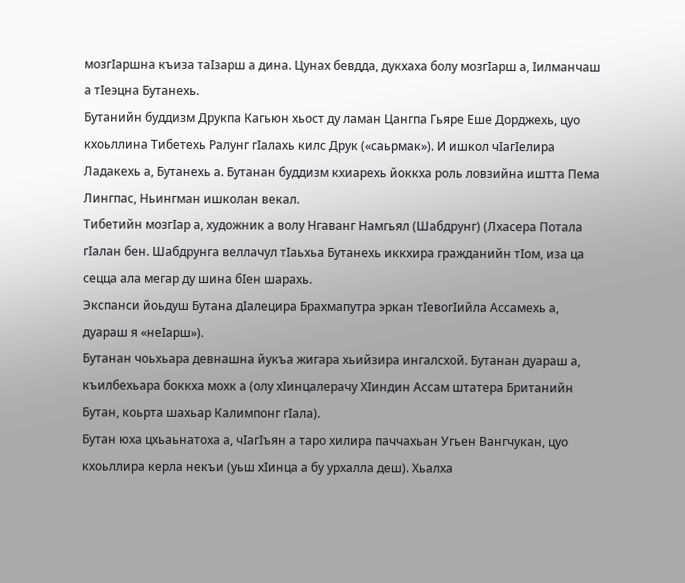мозгIаршна къиза таIзарш а дина. Цунах бевдда, дукхаха болу мозгIарш а, Iилманчаш а тIеэцна Бутанехь.
Бутанийн буддизм Друкпа Кагьюн хьост ду ламан Цангпа Гьяре Еше Дорджехь, цуо кхоьллина Тибетехь Ралунг гIалахь килс Друк («саьрмак»). И ишкол чIагIелира Ладакехь а, Бутанехь а. Бутанан буддизм кхиарехь йоккха роль ловзийна иштта Пема Лингпас, Ньингман ишколан векал.
Тибетийн мозгIар а, художник а волу Нгаванг Намгьял (Шабдрунг) (Лхасера Потала гIалан бен. Шабдрунга веллачул тIаьхьа Бутанехь иккхира гражданийн тIом, иза ца сецца ала мегар ду шина бIен шарахь.
Экспанси йоьдуш Бутана дIалецира Брахмапутра эркан тIевогIийла Ассамехь а, дуараш я «неIарш»).
Бутанан чоьхьара девнашна йукъа жигара хьийзира ингалсхой. Бутанан дуараш а, къилбехьара боккха мохк а (олу хIинцалерачу ХIиндин Ассам штатера Британийн Бутан, коьрта шахьар Калимпонг гIала).
Бутан юха цхьаьнатоха а, чIагIъян а таро хилира паччахьан Угьен Вангчукан, цуо кхоьллира керла некъи (уьш хIинца а бу урхалла деш). Хьалха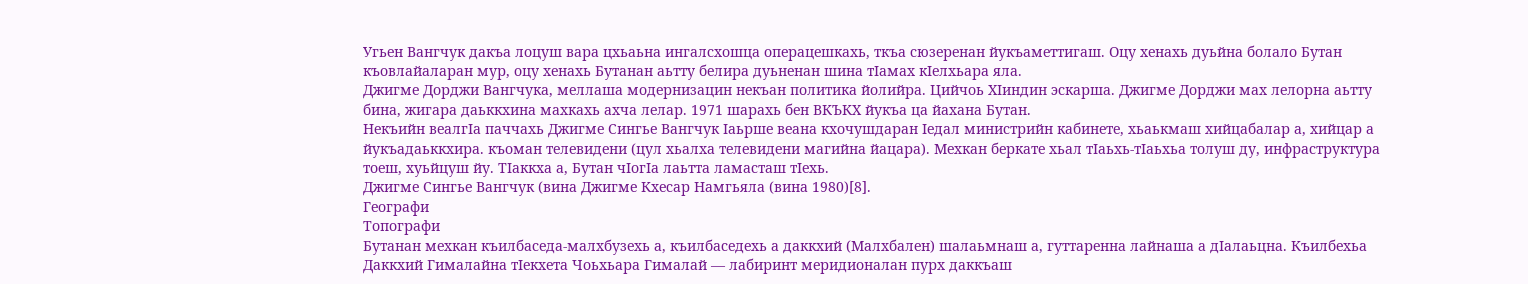Угьен Вангчук дакъа лоцуш вара цхьаьна ингалсхошца операцешкахь, ткъа сюзеренан йукъаметтигаш. Оцу хенахь дуьйна болало Бутан къовлайаларан мур, оцу хенахь Бутанан аьтту белира дуьненан шина тIамах кIелхьара яла.
Джигме Дорджи Вангчука, меллаша модернизацин некъан политика йолийра. Цийчоь ХӀиндин эскарша. Джигме Дорджи мах лелорна аьтту бина, жигара даьккхина махкахь ахча лелар. 1971 шарахь бен ВКЪКХ йукъа ца йахана Бутан.
Некъийн веалгӀа паччахь Джигме Сингье Вангчук Ӏаьрше веана кхочушдаран Ӏедал министрийн кабинете, хьаькмаш хийцабалар а, хийцар а йукъадаьккхира. къоман телевидени (цул хьалха телевидени магийна йацара). Мехкан беркате хьал тӀаьхь-тӀаьхьа толуш ду, инфраструктура тоеш, хуьйцуш йу. ТӀаккха а, Бутан чӀогӀа лаьтта ламасташ тӀехь.
Джигме Сингье Вангчук (вина Джигме Кхесар Намгьяла (вина 1980)[8].
Географи
Топографи
Бутанан мехкан къилбаседа-малхбузехь а, къилбаседехь а даккхий (Малхбален) шалаьмнаш а, гуттаренна лайнаша а дӀалаьцна. Къилбехьа Даккхий Гималайна тӀекхета Чоьхьара Гималай — лабиринт меридионалан пурх даккъаш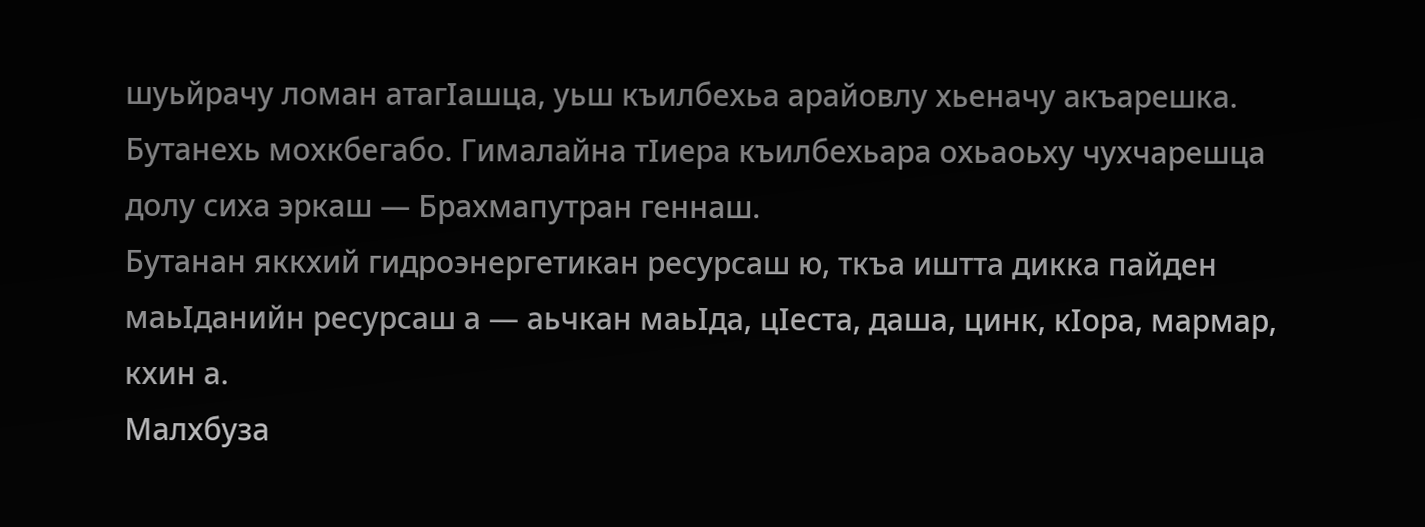шуьйрачу ломан атагӀашца, уьш къилбехьа арайовлу хьеначу акъарешка. Бутанехь мохкбегабо. Гималайна тӀиера къилбехьара охьаоьху чухчарешца долу сиха эркаш — Брахмапутран геннаш.
Бутанан яккхий гидроэнергетикан ресурсаш ю, ткъа иштта дикка пайден маьӀданийн ресурсаш а — аьчкан маьӀда, цӀеста, даша, цинк, кӀора, мармар, кхин а.
Малхбуза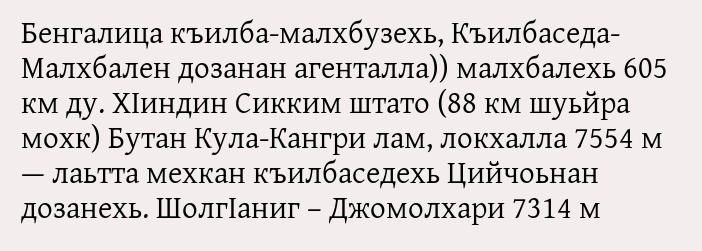Бенгалица къилба-малхбузехь, Къилбаседа-Малхбален дозанан агенталла)) малхбалехь 605 км ду. ХӀиндин Сикким штато (88 км шуьйра мохк) Бутан Кула-Кангри лам, локхалла 7554 м — лаьтта мехкан къилбаседехь Цийчоьнан дозанехь. ШолгӀаниг – Джомолхари 7314 м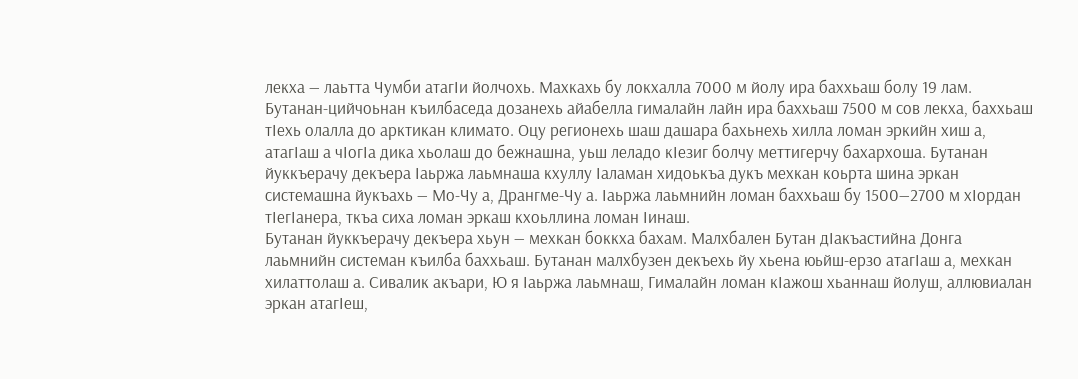лекха — лаьтта Чумби атагӀи йолчохь. Махкахь бу локхалла 7000 м йолу ира баххьаш болу 19 лам. Бутанан-цийчоьнан къилбаседа дозанехь айабелла гималайн лайн ира баххьаш 7500 м сов лекха, баххьаш тӀехь олалла до арктикан климато. Оцу регионехь шаш дашара бахьнехь хилла ломан эркийн хиш а, атагӀаш а чӀогӀа дика хьолаш до бежнашна, уьш леладо кӀезиг болчу меттигерчу бахархоша. Бутанан йуккъерачу декъера Ӏаьржа лаьмнаша кхуллу Ӏаламан хидоькъа дукъ мехкан коьрта шина эркан системашна йукъахь — Мо-Чу а, Дрангме-Чу а. Ӏаьржа лаьмнийн ломан баххьаш бу 1500—2700 м хӀордан тӀегӀанера, ткъа сиха ломан эркаш кхоьллина ломан Ӏинаш.
Бутанан йуккъерачу декъера хьун — мехкан боккха бахам. Малхбален Бутан дӀакъастийна Донга лаьмнийн системан къилба баххьаш. Бутанан малхбузен декъехь йу хьена юьйш-ерзо атагӀаш а, мехкан хилаттолаш а. Сивалик акъари, Ю я Ӏаьржа лаьмнаш, Гималайн ломан кӀажош хьаннаш йолуш, аллювиалан эркан атагӀеш,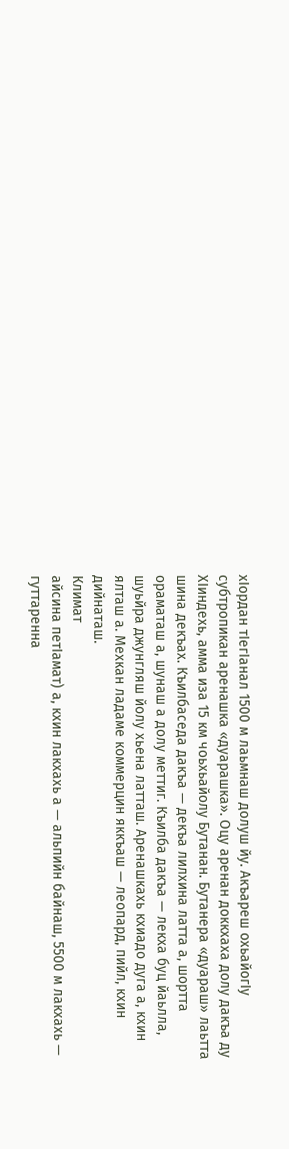хӀордан тӀегӀанал 1500 м лаьмнаш долуш йу. Акъареш охьайогӀу субтропикан аренашка «дуарашка». Оцу аренан доккхаха долу дакъа ду ХӀиндехь, амма иза 15 км чоьхьайолу Бутанан. Бутанера «дуараш» лаьтта шина декъах. Къилбаседа дакъа — декъа лилхина латта а, шортта ораматаш а, шунаш а долу меттиг. Къилба дакъа — лекха буц йаьлла, шуьйра джунгляш йолу хьена латташ. Аренашкахь кхиадо дуга а, кхин ялташ а. Мехкан ладаме коммерцин яккъаш — леопард, пийл, кхин дийнаташ.
Климат
айсина петӀамат) а, кхин лакхахь а — альпийн байнаш, 5500 м лакхахь — гуттаренна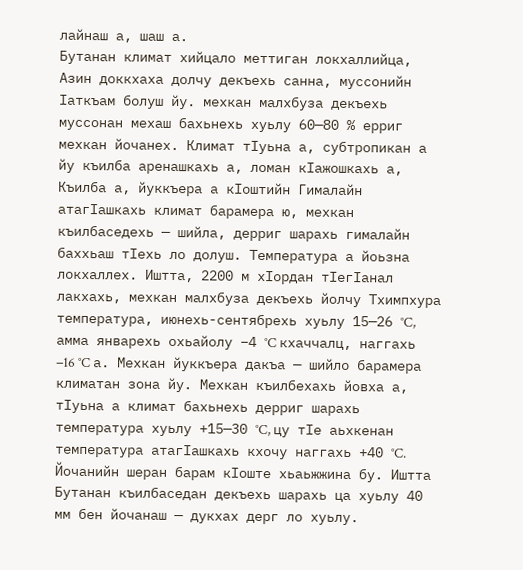лайнаш а, шаш а.
Бутанан климат хийцало меттиган локхаллийца, Азин доккхаха долчу декъехь санна, муссонийн Ӏаткъам болуш йу. мехкан малхбуза декъехь муссонан мехаш бахьнехь хуьлу 60—80 % ерриг мехкан йочанех. Климат тӀуьна а, субтропикан а йу къилба аренашкахь а, ломан кӀажошкахь а, Къилба а, йуккъера а кӀоштийн Гималайн атагӀашкахь климат барамера ю, мехкан къилбаседехь — шийла, дерриг шарахь гималайн баххьаш тӀехь ло долуш. Температура а йоьзна локхаллех. Иштта, 2200 м хӀордан тӀегӀанал лакхахь, мехкан малхбуза декъехь йолчу Тхимпхура температура, июнехь-сентябрехь хуьлу 15—26 °C, амма январехь охьайолу −4 °C кхаччалц, наггахь −16 °C а. Мехкан йуккъера дакъа — шийло барамера климатан зона йу. Мехкан къилбехахь йовха а, тӀуьна а климат бахьнехь дерриг шарахь температура хуьлу +15—30 °C, цу тӀе аьхкенан температура атагӀашкахь кхочу наггахь +40 °C. Йочанийн шеран барам кӀоште хьаьжжина бу. Иштта Бутанан къилбаседан декъехь шарахь ца хуьлу 40 мм бен йочанаш — дукхах дерг ло хуьлу.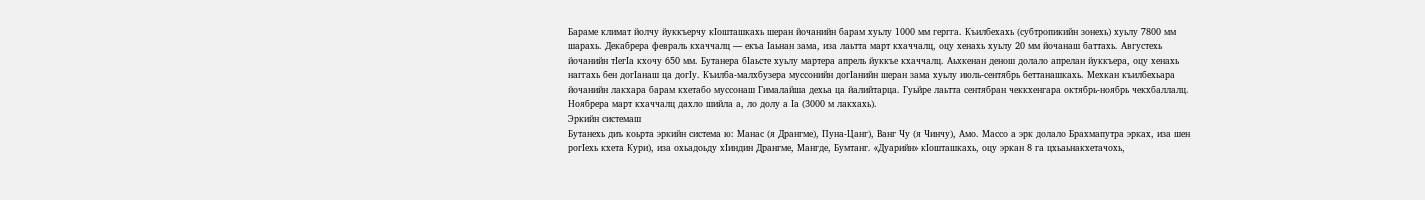Бараме климат йолчу йуккъерчу кӀошташкахь шеран йочанийн барам хуьлу 1000 мм гергга. Къилбехахь (субтропикийн зонехь) хуьлу 7800 мм шарахь. Декабрера февраль кхаччалц — екъа Ӏаьнан зама, иза лаьтта март кхаччалц, оцу хенахь хуьлу 20 мм йочанаш баттахь. Августехь йочанийн тӀегӀа кхочу 650 мм. Бутанера бӀаьсте хуьлу мартера апрель йуккъе кхаччалц. Аьхкенан денош долало апрелан йуккъера, оцу хенахь наггахь бен догӀанаш ца догӀу. Къилба-малхбузера муссонийн догӀанийн шеран зама хуьлу июль-сентябрь беттанашкахь. Мехкан къилбехьара йочанийн лакхара барам кхетабо муссонаш Гималайша дехьа ца йалийтарца. Гуьйре лаьтта сентябран чеккхенгара октябрь-ноябрь чекхбаллалц. Ноябрера март кхаччалц дахло шийла а, ло долу а Ӏа (3000 м лакхахь).
Эркийн системаш
Бутанехь диъ коьрта эркийн система ю: Манас (я Дрангме), Пуна-Цанг), Ванг Чу (я Чинчу), Амо. Массо а эрк долало Брахмапутра эрках, иза шен рогӀехь кхета Кури), иза охьадоьду хӀиндин Дрангме, Мангде, Бумтанг. «Дуарийн» кӀошташкахь, оцу эркан 8 га цхьаьнакхетачохь,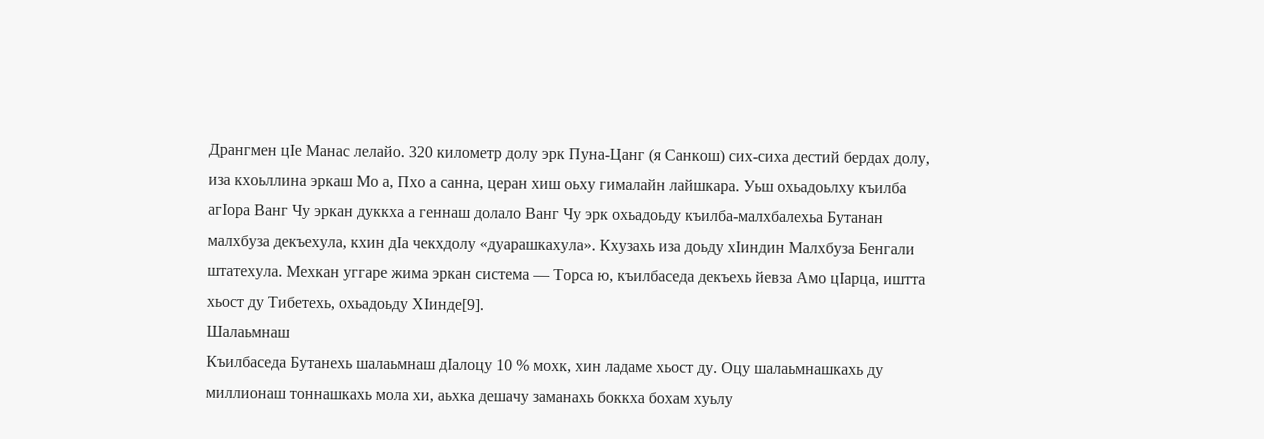Дрангмен цӀе Манас лелайо. 320 километр долу эрк Пуна-Цанг (я Санкош) сих-сиха дестий бердах долу, иза кхоьллина эркаш Мо а, Пхо а санна, церан хиш оьху гималайн лайшкара. Уьш охьадоьлху къилба агӀора Ванг Чу эркан дуккха а геннаш долало Ванг Чу эрк охьадоьду къилба-малхбалехьа Бутанан малхбуза декъехула, кхин дӀа чекхдолу «дуарашкахула». Кхузахь иза доьду хӀиндин Малхбуза Бенгали штатехула. Мехкан уггаре жима эркан система — Торса ю, къилбаседа декъехь йевза Амо цӀарца, иштта хьост ду Тибетехь, охьадоьду ХӀинде[9].
Шалаьмнаш
Къилбаседа Бутанехь шалаьмнаш дӀалоцу 10 % мохк, хин ладаме хьост ду. Оцу шалаьмнашкахь ду миллионаш тоннашкахь мола хи, аьхка дешачу заманахь боккха бохам хуьлу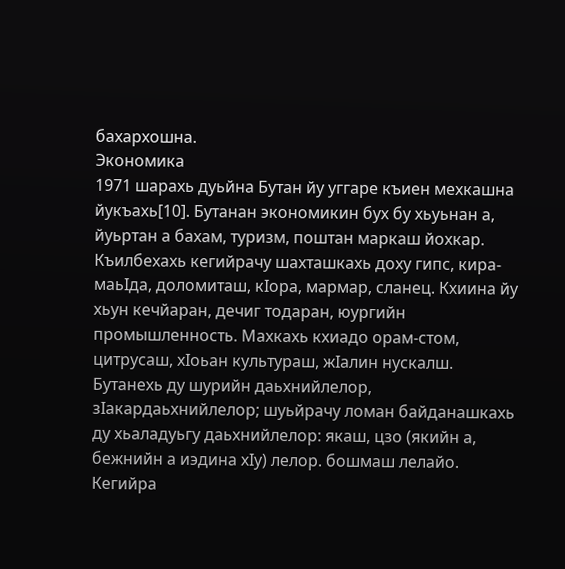бахархошна.
Экономика
1971 шарахь дуьйна Бутан йу уггаре къиен мехкашна йукъахь[10]. Бутанан экономикин бух бу хьуьнан а, йуьртан а бахам, туризм, поштан маркаш йохкар.
Къилбехахь кегийрачу шахташкахь доху гипс, кира-маьӀда, доломиташ, кӀора, мармар, сланец. Кхиина йу хьун кечйаран, дечиг тодаран, юургийн промышленность. Махкахь кхиадо орам-стом, цитрусаш, хӀоьан культураш, жӀалин нускалш. Бутанехь ду шурийн даьхнийлелор, зӀакардаьхнийлелор; шуьйрачу ломан байданашкахь ду хьаладуьгу даьхнийлелор: якаш, цзо (якийн а, бежнийн а иэдина хӀу) лелор. бошмаш лелайо. Кегийра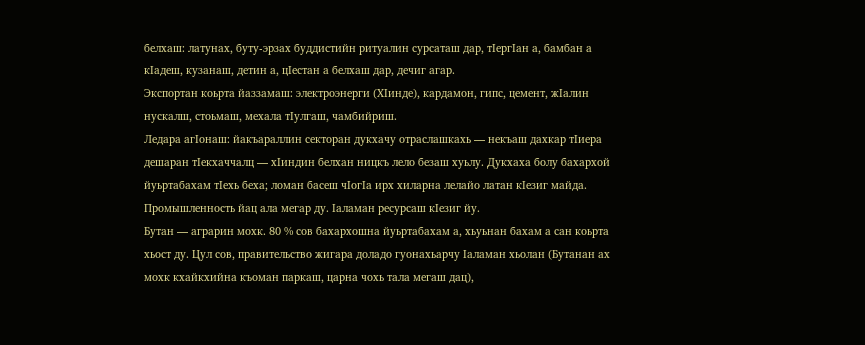белхаш: латунах, буту-эрзах буддистийн ритуалин сурсаташ дар, тӀергӀан а, бамбан а кӀадеш, кузанаш, детин а, цӀестан а белхаш дар, дечиг агар.
Экспортан коьрта йаззамаш: электроэнерги (ХӀинде), кардамон, гипс, цемент, жӀалин нускалш, стоьмаш, мехала тӀулгаш, чамбийриш.
Ледара агӀонаш: йакъараллин секторан дукхачу отраслашкахь — некъаш дахкар тӀиера дешаран тӀекхаччалц — хӀиндин белхан ницкъ лело безаш хуьлу. Дукхаха болу бахархой йуьртабахам тӀехь беха; ломан басеш чӀогӀа ирх хиларна лелайо латан кӀезиг майда. Промышленность йац ала мегар ду. Ӏаламан ресурсаш кӀезиг йу.
Бутан — аграрин мохк. 80 % сов бахархошна йуьртабахам а, хьуьнан бахам а сан коьрта хьост ду. Цул сов, правительство жигара доладо гуонахьарчу Ӏаламан хьолан (Бутанан ах мохк кхайкхийна къоман паркаш, царна чохь тала мегаш дац),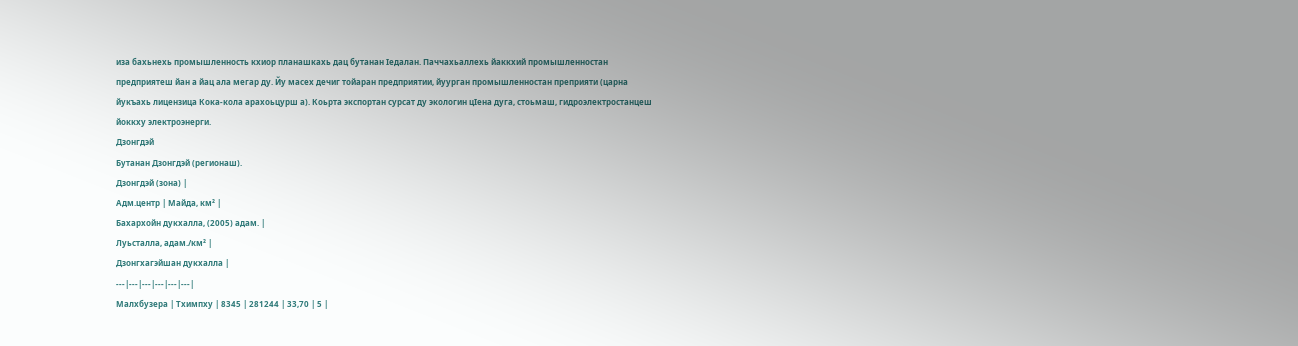иза бахьнехь промышленность кхиор планашкахь дац бутанан Ӏедалан. Паччахьаллехь йаккхий промышленностан предприятеш йан а йац ала мегар ду. Йу масех дечиг тойаран предприятии, йуурган промышленностан преприяти (царна йукъахь лицензица Кока-кола арахоьцурш а). Коьрта экспортан сурсат ду экологин цӀена дуга, стоьмаш, гидроэлектростанцеш йоккху электроэнерги.
Дзонгдэй
Бутанан Дзонгдэй (регионаш).
Дзонгдэй (зона) |
Адм.центр | Майда, км² |
Бахархойн дукхалла, (2005) адам. |
Луьсталла, адам./км² |
Дзонгхагэйшан дукхалла |
---|---|---|---|---|---|
Малхбузера | Тхимпху | 8345 | 281244 | 33,70 | 5 |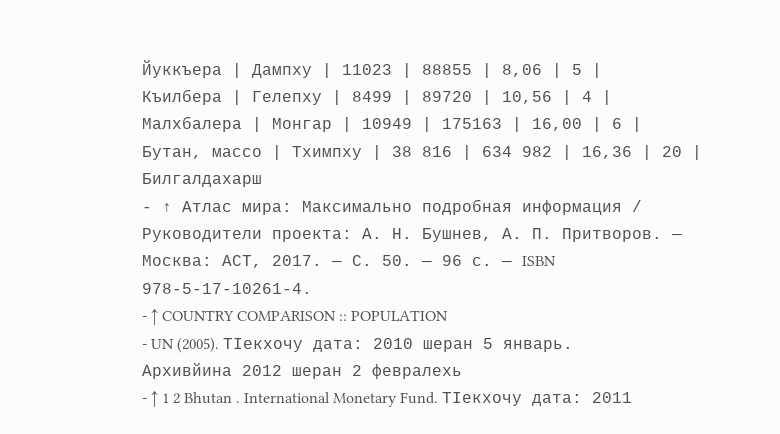Йуккъера | Дампху | 11023 | 88855 | 8,06 | 5 |
Къилбера | Гелепху | 8499 | 89720 | 10,56 | 4 |
Малхбалера | Монгар | 10949 | 175163 | 16,00 | 6 |
Бутан, массо | Тхимпху | 38 816 | 634 982 | 16,36 | 20 |
Билгалдахарш
- ↑ Атлас мира: Максимально подробная информация / Руководители проекта: А. Н. Бушнев, А. П. Притворов. — Москва: АСТ, 2017. — С. 50. — 96 с. — ISBN 978-5-17-10261-4.
- ↑ COUNTRY COMPARISON :: POPULATION
- UN (2005). ТӀекхочу дата: 2010 шеран 5 январь. Архивйина 2012 шеран 2 февралехь
- ↑ 1 2 Bhutan . International Monetary Fund. ТӀекхочу дата: 2011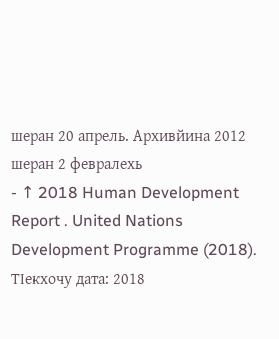шеран 20 апрель. Архивйина 2012 шеран 2 февралехь
- ↑ 2018 Human Development Report . United Nations Development Programme (2018). ТӀекхочу дата: 2018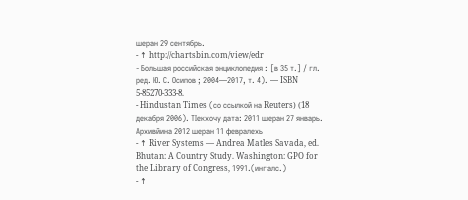шеран 29 сентябрь.
- ↑ http://chartsbin.com/view/edr
- Большая российская энциклопедия : [в 35 т.] / гл. ред. Ю. С. Осипов ; 2004—2017, т. 4). — ISBN 5-85270-333-8.
- Hindustan Times (со ссылкой на Reuters) (18 декабря 2006). ТӀекхочу дата: 2011 шеран 27 январь. Архивйина 2012 шеран 11 февралехь
- ↑ River Systems — Andrea Matles Savada, ed. Bhutan: A Country Study. Washington: GPO for the Library of Congress, 1991.(ингалс.)
- ↑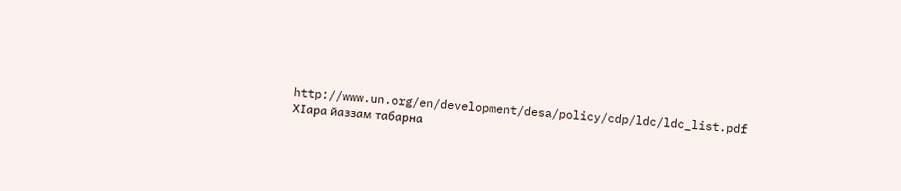http://www.un.org/en/development/desa/policy/cdp/ldc/ldc_list.pdf
ХӀара йаззам табарна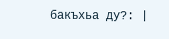бакъхьа ду?: |